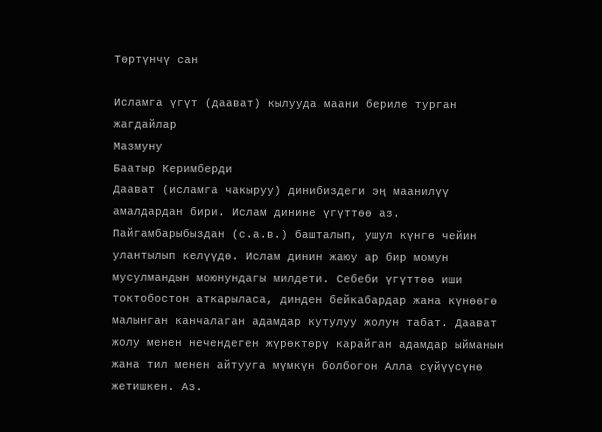Төртүнчү сан

Исламга үгүт (даават) кылууда маани бериле турган жагдайлар
Мазмуну
Баатыр Керимберди
Даават (исламга чакыруу) динибиздеги эң маанилүү амалдардан бири. Ислам динине үгүттөө аз. Пайгамбарыбыздан (с.а.в.) башталып, ушул күнгө чейин улантылып келүүдө. Ислам динин жаюу ар бир момун мусулмандын моюнундагы милдети. Себеби үгүттөө иши токтобостон аткарыласа, динден бейкабардар жана күнөөгө малынган канчалаган адамдар кутулуу жолун табат. Даават жолу менен нечендеген жүрөктөрү карайган адамдар ыйманын жана тил менен айтууга мүмкүн болбогон Алла сүйүүсүнө жетишкен. Аз.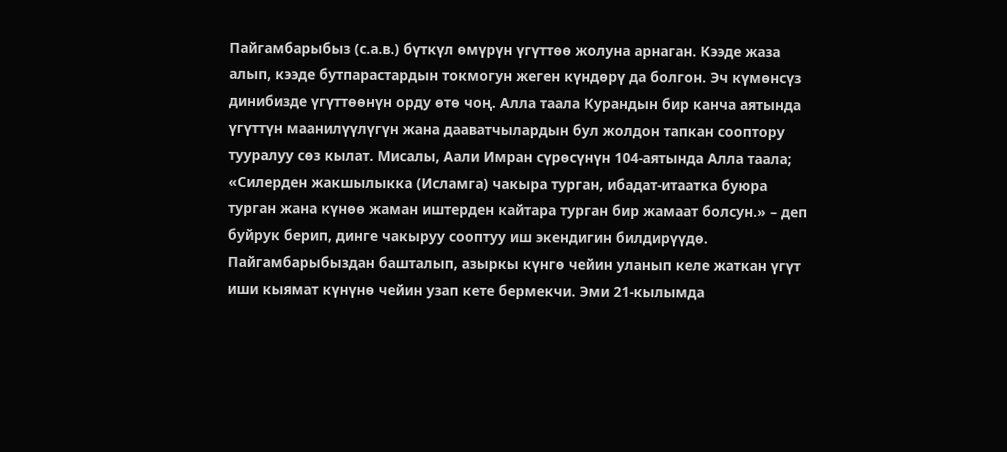Пайгамбарыбыз (с.а.в.) бүткүл өмүрүн үгүттөө жолуна арнаган. Кээде жаза алып, кээде бутпарастардын токмогун жеген күндөрү да болгон. Эч күмөнсүз динибизде үгүттөөнүн орду өтө чоң. Алла таала Курандын бир канча аятында үгүттүн маанилүүлүгүн жана дааватчылардын бул жолдон тапкан сооптору тууралуу сөз кылат. Мисалы, Аали Имран сүрөсүнүн 104-аятында Алла таала; «Силерден жакшылыкка (Исламга) чакыра турган, ибадат-итаатка буюра турган жана күнөө жаман иштерден кайтара турган бир жамаат болсун.» – деп буйрук берип, динге чакыруу сооптуу иш экендигин билдирүүдө.
Пайгамбарыбыздан башталып, азыркы күнгө чейин уланып келе жаткан үгүт иши кыямат күнүнө чейин узап кете бермекчи. Эми 21-кылымда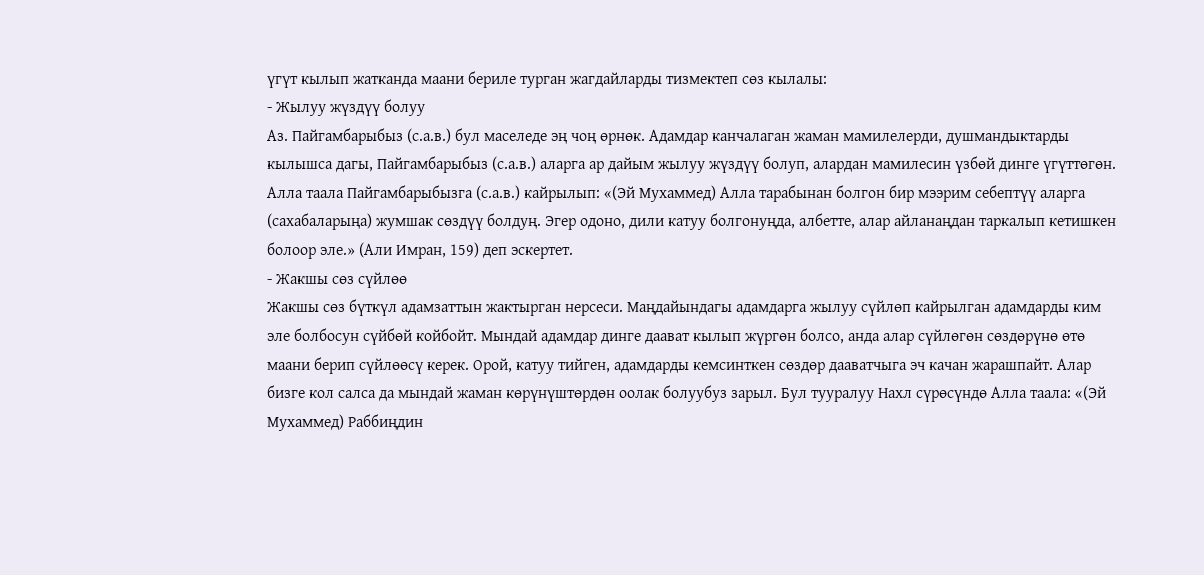үгүт кылып жатканда маани бериле турган жагдайларды тизмектеп сөз кылалы:
- Жылуу жүздүү болуу
Аз. Пайгамбарыбыз (с.а.в.) бул маселеде эң чоң өрнөк. Адамдар канчалаган жаман мамилелерди, душмандыктарды кылышса дагы, Пайгамбарыбыз (с.а.в.) аларга ар дайым жылуу жүздүү болуп, алардан мамилесин үзбөй динге үгүттөгөн. Алла таала Пайгамбарыбызга (с.а.в.) кайрылып: «(Эй Мухаммед) Алла тарабынан болгон бир мээрим себептүү аларга (сахабаларыңа) жумшак сөздүү болдуң. Эгер одоно, дили катуу болгонуңда, албетте, алар айланаңдан таркалып кетишкен болоор эле.» (Али Имран, 159) деп эскертет.
- Жакшы сөз сүйлөө
Жакшы сөз бүткүл адамзаттын жактырган нерсеси. Маңдайындагы адамдарга жылуу сүйлөп кайрылган адамдарды ким эле болбосун сүйбөй койбойт. Мындай адамдар динге даават кылып жүргөн болсо, анда алар сүйлөгөн сөздөрүнө өтө маани берип сүйлөөсү керек. Орой, катуу тийген, адамдарды кемсинткен сөздөр дааватчыга эч качан жарашпайт. Алар бизге кол салса да мындай жаман көрүнүштөрдөн оолак болуубуз зарыл. Бул тууралуу Нахл сүрөсүндө Алла таала: «(Эй Мухаммед) Раббиңдин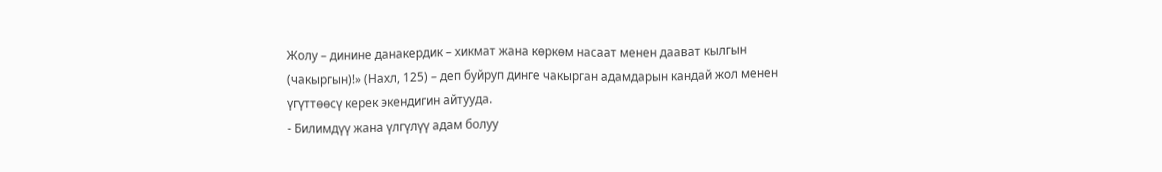Жолу – динине данакердик – хикмат жана көркөм насаат менен даават кылгын (чакыргын)!» (Нахл, 125) – деп буйруп динге чакырган адамдарын кандай жол менен үгүттөөсү керек экендигин айтууда.
- Билимдүү жана үлгүлүү адам болуу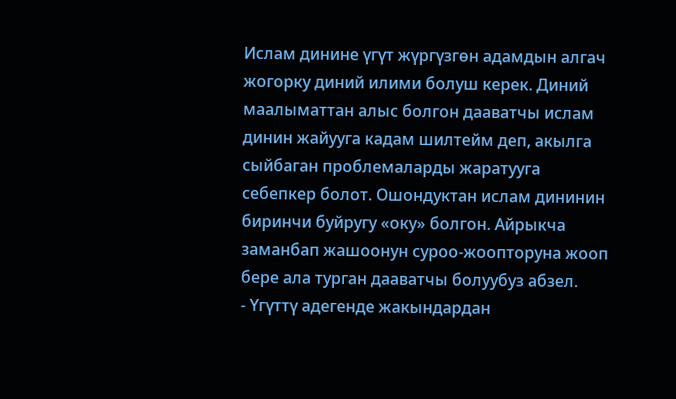Ислам динине үгүт жүргүзгөн адамдын алгач жогорку диний илими болуш керек. Диний маалыматтан алыс болгон дааватчы ислам динин жайууга кадам шилтейм деп, акылга сыйбаган проблемаларды жаратууга себепкер болот. Ошондуктан ислам дининин биринчи буйругу «оку» болгон. Айрыкча заманбап жашоонун суроо-жоопторуна жооп бере ала турган дааватчы болуубуз абзел.
- Үгүттү адегенде жакындардан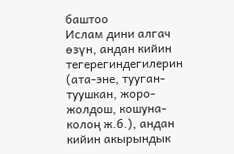баштоо
Ислам дини алгач өзүн, андан кийин тегерегиндегилерин (ата-эне, тууган-туушкан, жоро-жолдош, кошуна-колоң ж.б.), андан кийин акырындык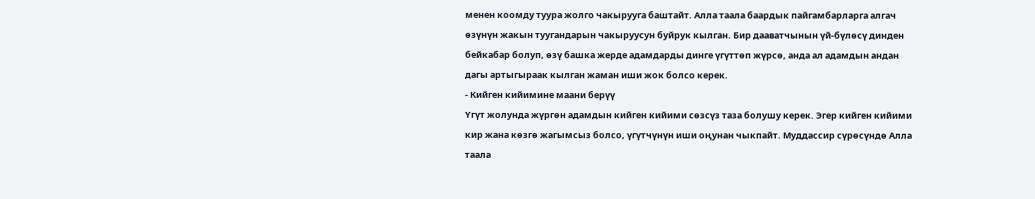менен коомду туура жолго чакырууга баштайт. Алла таала баардык пайгамбарларга алгач өзүнүн жакын туугандарын чакыруусун буйрук кылган. Бир дааватчынын үй-бүлөсү динден бейкабар болуп, өзү башка жерде адамдарды динге үгүттөп жүрсө, анда ал адамдын андан дагы артыгыраак кылган жаман иши жок болсо керек.
- Кийген кийимине маани берүү
Үгүт жолунда жүргөн адамдын кийген кийими сөзсүз таза болушу керек. Эгер кийген кийими кир жана көзгө жагымсыз болсо, үгүтчүнүн иши оңунан чыкпайт. Муддассир сүрөсүндө Алла таала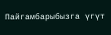Пайгамбарыбызга үгүт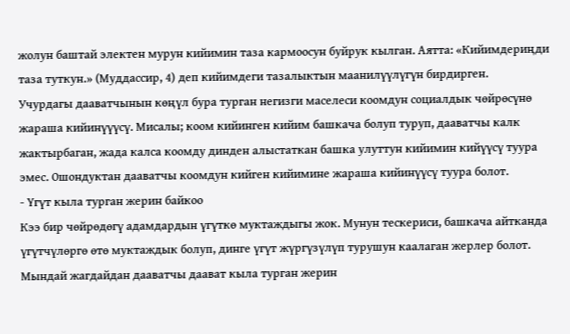жолун баштай электен мурун кийимин таза кармоосун буйрук кылган. Аятта: «Кийимдериңди таза туткун.» (Муддассир, 4) деп кийимдеги тазалыктын маанилүүлүгүн бирдирген.
Учурдагы дааватчынын көңүл бура турган негизги маселеси коомдун социалдык чөйрөсүнө жараша кийинүүүсү. Мисалы; коом кийинген кийим башкача болуп туруп, дааватчы калк жактырбаган, жада калса коомду динден алыстаткан башка улуттун кийимин кийүүсү туура эмес. Ошондуктан дааватчы коомдун кийген кийимине жараша кийинүүсү туура болот.
- Үгүт кыла турган жерин байкоо
Кээ бир чөйрөдөгү адамдардын үгүткө муктаждыгы жок. Мунун тескериси, башкача айтканда үгүтчүлөргө өтө муктаждык болуп, динге үгүт жүргүзүлүп турушун каалаган жерлер болот.
Мындай жагдайдан дааватчы даават кыла турган жерин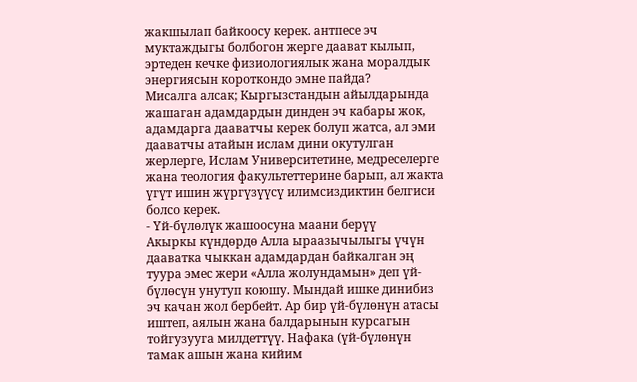жакшылап байкоосу керек. антпесе эч муктаждыгы болбогон жерге даават кылып, эртеден кечке физиологиялык жана моралдык энергиясын короткондо эмне пайда?
Мисалга алсак; Кыргызстандын айылдарында жашаган адамдардын динден эч кабары жок, адамдарга дааватчы керек болуп жатса, ал эми дааватчы атайын ислам дини окутулган жерлерге, Ислам Университетине, медреселерге жана теология факультеттерине барып, ал жакта үгүт ишин жүргүзүүсү илимсиздиктин белгиси болсо керек.
- Үй-бүлөлүк жашоосуна маани берүү
Акыркы күндөрдө Алла ыраазычылыгы үчүн дааватка чыккан адамдардан байкалган эң туура эмес жери «Алла жолундамын» деп үй-бүлөсүн унутуп коюшу. Мындай ишке динибиз эч качан жол бербейт. Ар бир үй-бүлөнүн атасы иштеп, аялын жана балдарынын курсагын тойгузууга милдеттүү. Нафака (үй-бүлөнүн тамак ашын жана кийим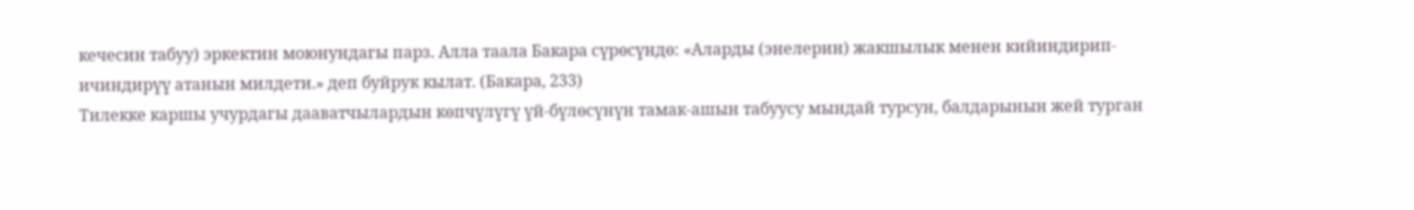кечесин табуу) эркектин моюнундагы парз. Алла таала Бакара сүрөсүндө: «Аларды (энелерин) жакшылык менен кийиндирип-ичиндирүү атанын милдети.» деп буйрук кылат. (Бакара, 233)
Тилекке каршы учурдагы дааватчылардын көпчүлүгү үй-бүлөсүнүн тамак-ашын табуусу мындай турсун, балдарынын жей турган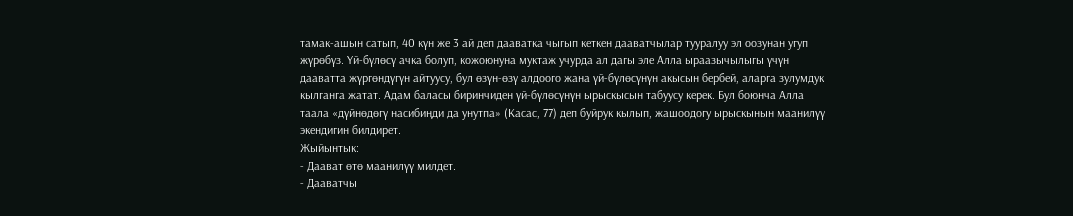тамак-ашын сатып, 40 күн же 3 ай деп дааватка чыгып кеткен дааватчылар тууралуу эл оозунан угуп жүрөбүз. Үй-бүлөсү ачка болуп, кожоюнуна муктаж учурда ал дагы эле Алла ыраазычылыгы үчүн дааватта жүргөндүгүн айтуусу, бул өзүн-өзү алдоого жана үй-бүлөсүнүн акысын бербей, аларга зулумдук кылганга жатат. Адам баласы биринчиден үй-бүлөсүнүн ырыскысын табуусу керек. Бул боюнча Алла таала «дүйнөдөгү насибиңди да унутпа» (Касас, 77) деп буйрук кылып, жашоодогу ырыскынын маанилүү экендигин билдирет.
Жыйынтык:
- Даават өтө маанилүү милдет.
- Дааватчы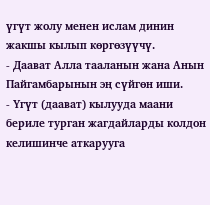үгүт жолу менен ислам динин жакшы кылып көргөзүүчү.
- Даават Алла тааланын жана Анын Пайгамбарынын эң сүйгөн иши.
- Үгүт (даават) кылууда маани бериле турган жагдайларды колдон келишинче аткарууга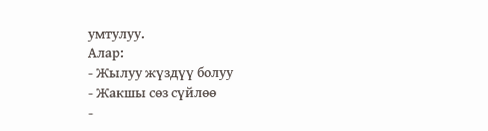умтулуу.
Алар:
- Жылуу жүздүү болуу
- Жакшы сөз сүйлөө
-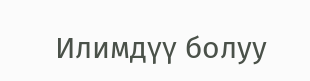Илимдүү болуу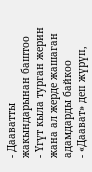- Дааватты жакындарынан баштоо
- Үгүт кыла турган жерин жана ал жерде жашаган адамдарды байкоо
- «Даават» деп жүрүп,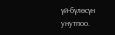үй-бүлөсүн унутпоо.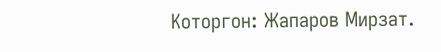Которгон: Жапаров Мирзат.